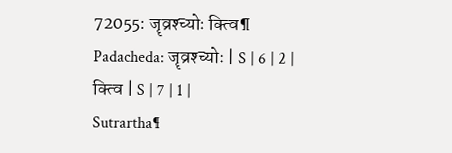72055: जॄव्रश्च्योः क्त्वि¶
Padacheda: जॄव्रश्च्योः | S | 6 | 2 |
क्त्वि | S | 7 | 1 |
Sutrartha¶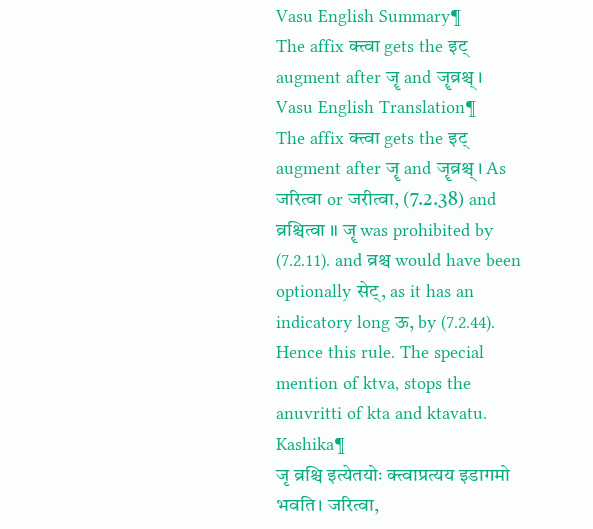Vasu English Summary¶
The affix क्त्वा gets the इट् augment after जॄ and जॄव्रश्च्।
Vasu English Translation¶
The affix क्त्वा gets the इट् augment after जॄ and जॄव्रश्च्। As जरित्वा or जरीत्वा, (7.2.38) and व्रश्चित्वा ॥ जॄ was prohibited by (7.2.11). and व्रश्च would have been optionally सेट्, as it has an indicatory long ऊ, by (7.2.44). Hence this rule. The special mention of ktva, stops the anuvritti of kta and ktavatu.
Kashika¶
जृ व्रश्चि इत्येतयोः क्त्वाप्रत्यय इडागमो भवति। जरित्वा,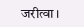जरीत्वा।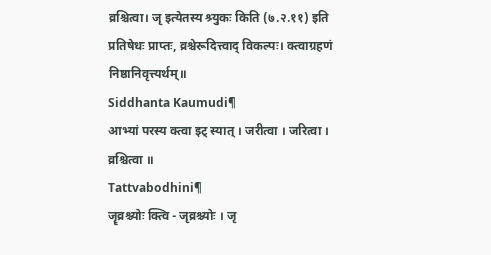व्रश्चित्वा। जृ इत्येतस्य श्र्युकः किति (७.२.११) इति प्रतिषेधः प्राप्तः, व्रश्चेरूदित्त्वाद् विकल्पः। क्त्वाग्रहणं निष्ठानिवृत्त्यर्थम्॥
Siddhanta Kaumudi¶
आभ्यां परस्य क्त्वा इट् स्यात् । जरीत्वा । जरित्वा । व्रश्चित्वा ॥
Tattvabodhini¶
जॄव्रश्च्योः क्त्वि - जृव्रश्च्योः । जृ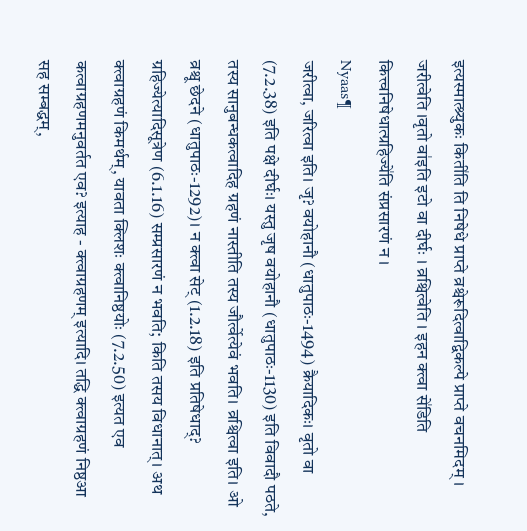इत्यस्मात्श्र्युकः किती॑ति ति निषेधे प्राप्ते व्रश्चेरूदित्वाद्विकल्पे प्राप्ते वचनमिदम् । जरीत्वेति ।वृतो वा॑इति इटो वा दीर्घः । व्रश्चित्वेति । इहन क्त्वा से॑डिति कित्त्वनिषेधात्ग्रहिज्ये॑ति संप्रसारणं न ।
Nyaas¶
जरीत्वा, जरित्वा इति। जृ? वयोहानौ (धातुपाठः-1494) क्रैयादिकः। वृतो वा (7.2.38) इति पक्षे दीर्घः। यस्तु जृष वयोहानौ (धातुपाठः-1130) इति विवादौ पठते, तस्य सानुबन्धकत्वादिह ग्रहणं नास्तीति तस्य जौर्त्वेत्येवं भवति। व्रश्चित्वा इति। ओ व्रश्चू छेदने (धातुपाठः-1292)। न क्त्वा सेट् (1.2.18) इति प्रतिषेधाद्? ग्रहिज्येत्यादिसूत्रेण (6.1.16) सम्प्रसारणं न भवति; किति तसय विधानात्। अथ क्त्वाग्रहणं किमर्थम्, यावता क्लिशः क्त्वानिष्ठयोः (7.2.50) इत्यत एव कत्वाग्रहणमनुवर्तत एव? इत्याह - क्त्वाग्रहणम् इत्यादि। तद्धि क्त्वाग्रहणं निष्ठआ सह सम्बद्धम्,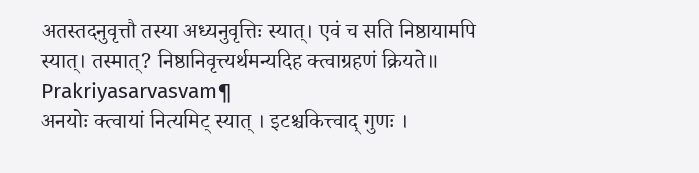अतस्तदनुवृत्तौ तस्या अध्यनुवृत्तिः स्यात्। एवं च सति निष्ठायामपि स्यात्। तस्मात्? निष्ठानिवृत्त्यर्थमन्यदिह क्त्वाग्रहणं क्रियते॥
Prakriyasarvasvam¶
अनयोः क्त्वायां नित्यमिट् स्यात् । इटश्चकित्त्वाद् गुणः ।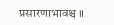प्रसारणाभावश्च ॥